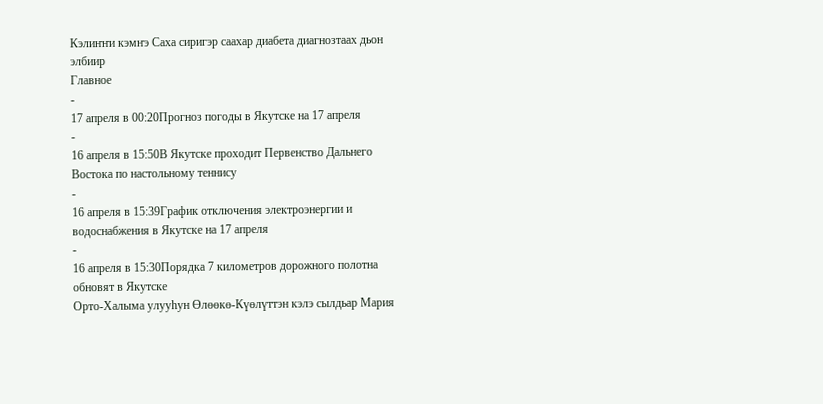Кэлиҥҥи кэмҥэ Саха сиригэр саахар диабета диагнозтаах дьон элбиир
Главное
-
17 апреля в 00:20Прогноз погоды в Якутске на 17 апреля
-
16 апреля в 15:50В Якутске проходит Первенство Дальнего Востока по настольному теннису
-
16 апреля в 15:39График отключения электроэнергии и водоснабжения в Якутске на 17 апреля
-
16 апреля в 15:30Порядка 7 километров дорожного полотна обновят в Якутске
Орто-Халыма улууһун Өлөөкө-Күөлүттэн кэлэ сылдьар Мария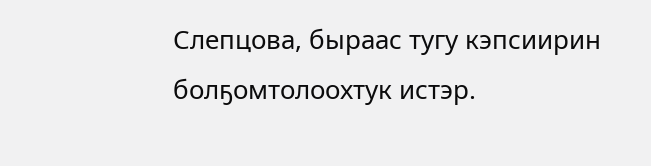Слепцова, быраас тугу кэпсиирин болҕомтолоохтук истэр.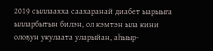2019 сыллаахха саахаранай диабет ыарыыга ылларбытын билэн, ол кэмтэн ыла кини олоҕун укулаата уларыйан, аһыыр-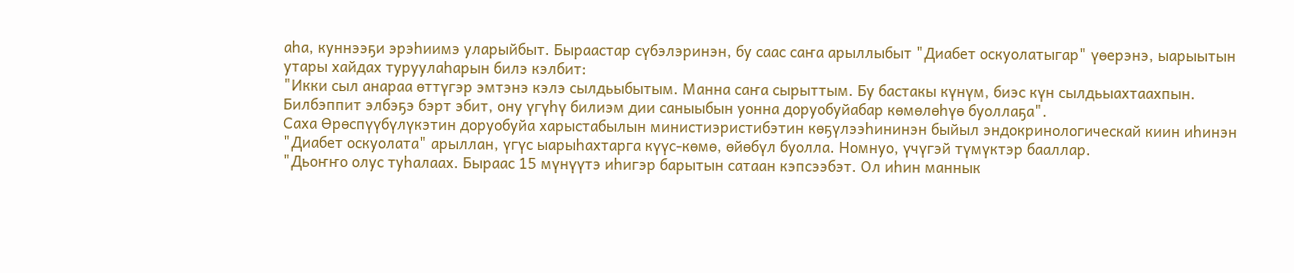аһа, куннээҕи эрэһиимэ уларыйбыт. Быраастар сүбэлэринэн, бу саас саҥа арыллыбыт "Диабет оскуолатыгар" үөерэнэ, ыарыытын утары хайдах туруулаһарын билэ кэлбит:
"Икки сыл анараа өттүгэр эмтэнэ кэлэ сылдьыбытым. Манна саҥа сырыттым. Бу бастакы күнүм, биэс күн сылдьыахтаахпын. Билбэппит элбэҕэ бэрт эбит, ону үгүһү билиэм дии саныыбын уонна доруобуйабар көмөлөһүө буоллаҕа".
Саха Өрөспүүбүлүкэтин доруобуйа харыстабылын министиэристибэтин көҕүлээһининэн быйыл эндокринологическай киин иһинэн "Диабет оскуолата" арыллан, үгүс ыарыһахтарга күүс-көмө, өйөбүл буолла. Номнуо, үчүгэй түмүктэр бааллар.
"Дьоҥҥо олус туһалаах. Быраас 15 мүнүүтэ иһигэр барытын сатаан кэпсээбэт. Ол иһин маннык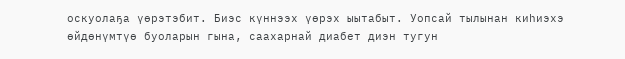оскуолаҕа үөрэтэбит. Биэс күннээх үөрэх ыытабыт. Уопсай тылынан киһиэхэ өйдөнүмтүө буоларын гына, саахарнай диабет диэн тугун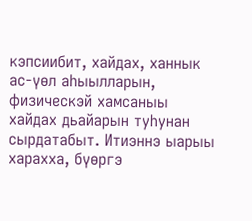кэпсиибит, хайдах, ханнык ас-үөл аһыылларын, физическэй хамсаныы хайдах дьайарын туһунан сырдатабыт. Итиэннэ ыарыы харахха, бүөргэ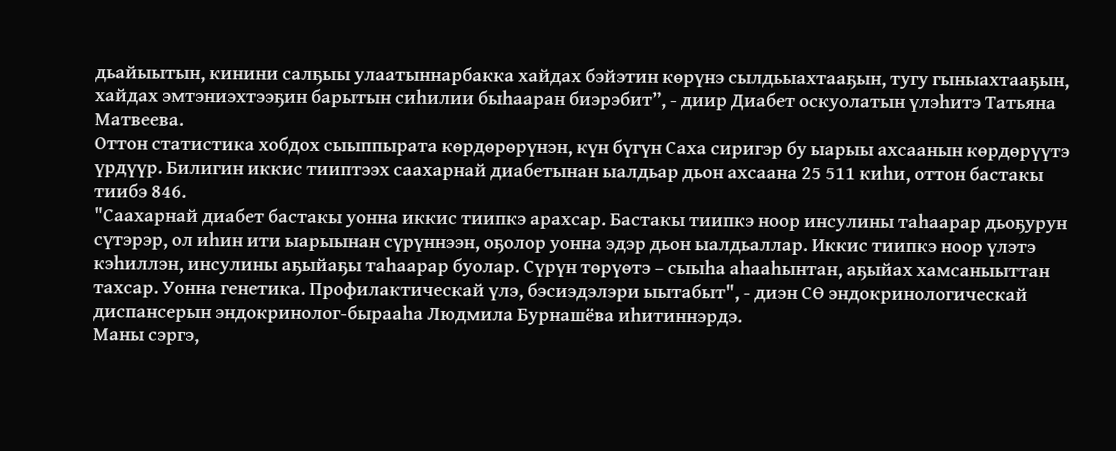дьайыытын, кинини салҕыы улаатыннарбакка хайдах бэйэтин көрүнэ сылдьыахтааҕын, тугу гыныахтааҕын, хайдах эмтэниэхтээҕин барытын сиһилии быһааран биэрэбит”, - диир Диабет оскуолатын үлэһитэ Татьяна Матвеева.
Оттон статистика хобдох сыыппырата көрдөрөрүнэн, күн бүгүн Саха сиригэр бу ыарыы ахсаанын көрдөрүүтэ үрдүүр. Билигин иккис тииптээх саахарнай диабетынан ыалдьар дьон ахсаана 25 511 киһи, оттон бастакы тиибэ 846.
"Саахарнай диабет бастакы уонна иккис тиипкэ арахсар. Бастакы тиипкэ ноор инсулины таһаарар дьоҕурун сүтэрэр, ол иһин ити ыарыынан сүрүннээн, оҕолор уонна эдэр дьон ыалдьаллар. Иккис тиипкэ ноор үлэтэ кэһиллэн, инсулины аҕыйаҕы таһаарар буолар. Сүрүн төрүөтэ – сыыһа аһааһынтан, аҕыйах хамсаныыттан тахсар. Уонна генетика. Профилактическай үлэ, бэсиэдэлэри ыытабыт", - диэн СӨ эндокринологическай диспансерын эндокринолог-бырааһа Людмила Бурнашёва иһитиннэрдэ.
Маны сэргэ,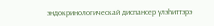эндокринологическай диспансер үлэһиттэрэ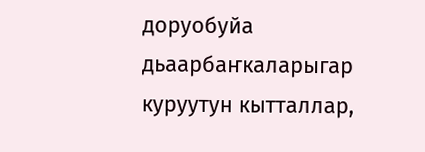доруобуйа дьаарбаҥкаларыгар куруутун кытталлар,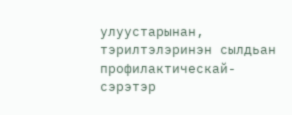улуустарынан, тэрилтэлэринэн сылдьан профилактическай-сэрэтэр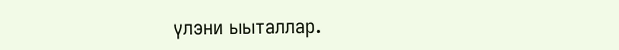үлэни ыыталлар.